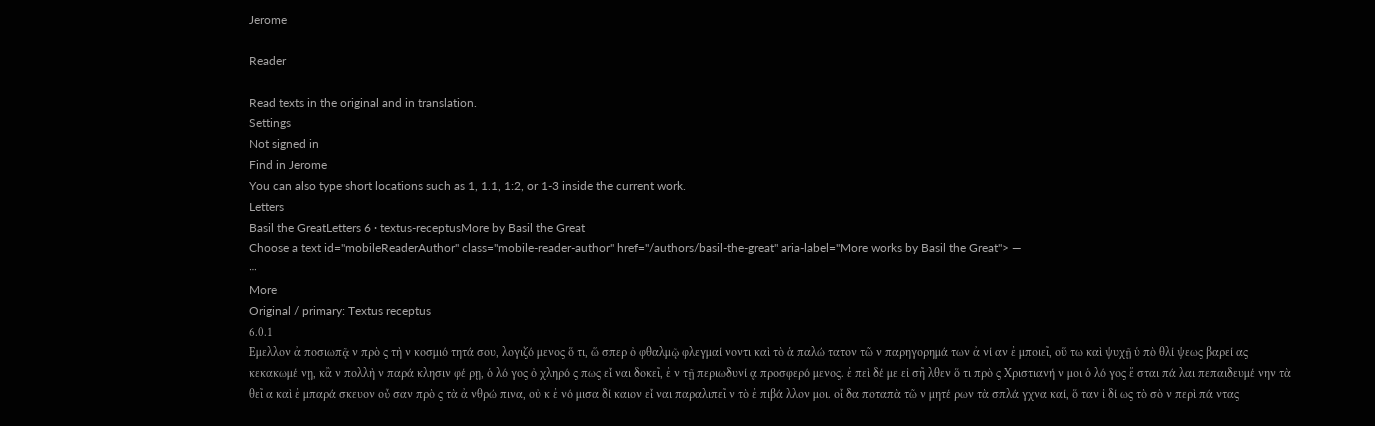Jerome

Reader

Read texts in the original and in translation.
Settings
Not signed in
Find in Jerome
You can also type short locations such as 1, 1.1, 1:2, or 1-3 inside the current work.
Letters
Basil the GreatLetters 6 · textus-receptusMore by Basil the Great
Choose a text id="mobileReaderAuthor" class="mobile-reader-author" href="/authors/basil-the-great" aria-label="More works by Basil the Great"> —
⋯
More
Original / primary: Textus receptus
6.0.1
Εμελλον ἀ ποσιωπᾷ ν πρὸ ς τὴ ν κοσμιό τητά σου, λογιζό μενος ὅ τι, ὥ σπερ ὀ φθαλμῷ φλεγμαί νοντι καὶ τὸ ἁ παλώ τατον τῶ ν παρηγορημά των ἀ νί αν ἐ μποιεῖ, οὕ τω καὶ ψυχῇ ὑ πὸ θλί ψεως βαρεί ας κεκακωμέ νῃ, κἂ ν πολλὴ ν παρά κλησιν φέ ρῃ, ὁ λό γος ὀ χληρό ς πως εἶ ναι δοκεῖ, ἐ ν τῇ περιωδυνί ᾳ προσφερό μενος. ἐ πεὶ δέ με εἰ σῆ λθεν ὅ τι πρὸ ς Χριστιανή ν μοι ὁ λό γος ἔ σται πά λαι πεπαιδευμέ νην τὰ θεῖ α καὶ ἐ μπαρά σκευον οὖ σαν πρὸ ς τὰ ἀ νθρώ πινα, οὐ κ ἐ νό μισα δί καιον εἶ ναι παραλιπεῖ ν τὸ ἐ πιβά λλον μοι. οἶ δα ποταπὰ τῶ ν μητέ ρων τὰ σπλά γχνα καί, ὅ ταν ἰ δί ως τὸ σὸ ν περὶ πά ντας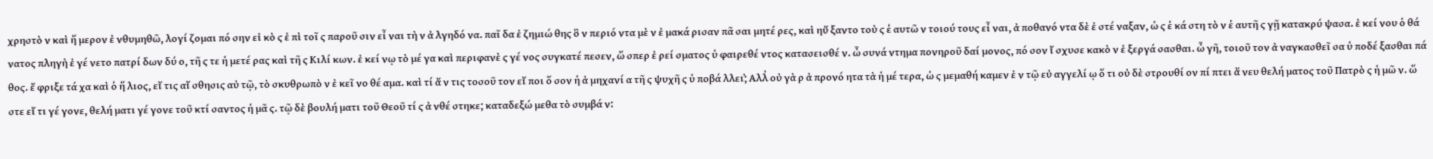χρηστὸ ν καὶ ἥ μερον ἐ νθυμηθῶ, λογί ζομαι πό σην εἰ κὸ ς ἐ πὶ τοῖ ς παροῦ σιν εἶ ναι τὴ ν ἀ λγηδό να. παῖ δα ἐ ζημιώ θης ὃ ν περιό ντα μὲ ν ἐ μακά ρισαν πᾶ σαι μητέ ρες, καὶ ηὔ ξαντο τοὺ ς ἑ αυτῶ ν τοιού τους εἶ ναι, ἀ ποθανό ντα δὲ ἐ στέ ναξαν, ὡ ς ἑ κά στη τὸ ν ἑ αυτῆ ς γῇ κατακρύ ψασα. ἐ κεί νου ὁ θά νατος πληγὴ ἐ γέ νετο πατρί δων δύ ο, τῆ ς τε ἡ μετέ ρας καὶ τῆ ς Κιλί κων. ἐ κεί νῳ τὸ μέ γα καὶ περιφανὲ ς γέ νος συγκατέ πεσεν, ὥ σπερ ἐ ρεί σματος ὑ φαιρεθέ ντος κατασεισθέ ν. ὦ συνά ντημα πονηροῦ δαί μονος, πό σον ἴ σχυσε κακὸ ν ἐ ξεργά σασθαι. ὦ γῆ, τοιοῦ τον ἀ ναγκασθεῖ σα ὑ ποδέ ξασθαι πά θος. ἔ φριξε τά χα καὶ ὁ ἥ λιος, εἴ τις αἴ σθησις αὐ τῷ, τὸ σκυθρωπὸ ν ἐ κεῖ νο θέ αμα. καὶ τί ἄ ν τις τοσοῦ τον εἴ ποι ὅ σον ἡ ἀ μηχανί α τῆ ς ψυχῆ ς ὑ ποβά λλει;̓ Αλλ̓ οὐ γὰ ρ ἀ προνό ητα τὰ ἡ μέ τερα, ὡ ς μεμαθή καμεν ἐ ν τῷ εὐ αγγελί ῳ ὅ τι οὐ δὲ στρουθί ον πί πτει ἄ νευ θελή ματος τοῦ Πατρὸ ς ἡ μῶ ν. ὥ στε εἴ τι γέ γονε, θελή ματι γέ γονε τοῦ κτί σαντος ἡ μᾶ ς. τῷ δὲ βουλή ματι τοῦ Θεοῦ τί ς ἀ νθέ στηκε; καταδεξώ μεθα τὸ συμβά ν: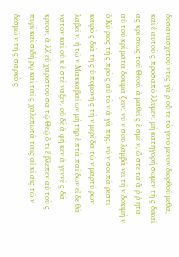δυσανασχετοῦ ντες γὰ ρ οὔ τε τὸ γενό μενον διορθού μεθα, καὶ ἑ αυτοὺ ς προσαπό λλυμεν. μὴ κατηγορή σωμεν τῆ ς δικαί ας κρί σεως τοῦ Θεοῦ. ἀ μαθεῖ ς ἐ σμέ ν, ὥ στε τὰ ἄ ῤ ῥ ητα αὐ τοῦ κρί ματα δοκιμά ζειν. νῦ ν σου λαμβά νει τὴ ν δοκιμὴ ν ὁ Κύ ριος τῆ ς πρὸ ς αὐ τὸ ν ἀ γά πης. νῦ ν σοι πά ρεστι καιρὸ ς διὰ τῆ ς ὑ πομονῆ ς τὴ ν μερί δα τῶ ν μαρτύ ρων λαβεῖ ν. ἡ τῶ ν Μακκαβαί ων μή τηρ ἑ πτὰ παί δων εἶ δε θά νατον καὶ οὐ κ ἐ στέ ναξεν, οὐ δὲ ἀ φῆ κεν ἀ γεννὲ ς δά κρυον, ἀ λλ̓ εὐ χαριστοῦ σα τῷ Θεῷ ὅ τι ἔ βλεπεν αὐ τοὺ ς πυρὶ καὶ σιδή ρῳ καὶ ταῖ ς χαλεπωτά ταις αἰ κί αις τῶ ν δεσμῶ ν τῆ ς σαρκὸ ς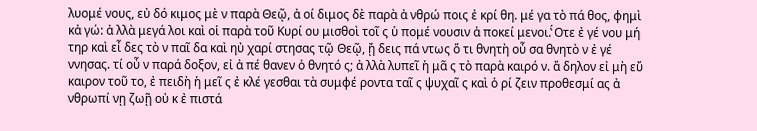λυομέ νους, εὐ δό κιμος μὲ ν παρὰ Θεῷ, ἀ οί διμος δὲ παρὰ ἀ νθρώ ποις ἐ κρί θη. μέ γα τὸ πά θος, φημὶ κἀ γώ: ἀ λλὰ μεγά λοι καὶ οἱ παρὰ τοῦ Κυρί ου μισθοὶ τοῖ ς ὑ πομέ νουσιν ἀ ποκεί μενοι.̔́ Οτε ἐ γέ νου μή τηρ καὶ εἶ δες τὸ ν παῖ δα καὶ ηὐ χαρί στησας τῷ Θεῷ, ᾔ δεις πά ντως ὅ τι θνητὴ οὖ σα θνητὸ ν ἐ γέ ννησας. τί οὖ ν παρά δοξον, εἰ ἀ πέ θανεν ὁ θνητό ς; ἀ λλὰ λυπεῖ ἡ μᾶ ς τὸ παρὰ καιρό ν. ἄ δηλον εἰ μὴ εὔ καιρον τοῦ το, ἐ πειδὴ ἡ μεῖ ς ἐ κλέ γεσθαι τὰ συμφέ ροντα ταῖ ς ψυχαῖ ς καὶ ὁ ρί ζειν προθεσμί ας ἀ νθρωπί νῃ ζωῇ οὐ κ ἐ πιστά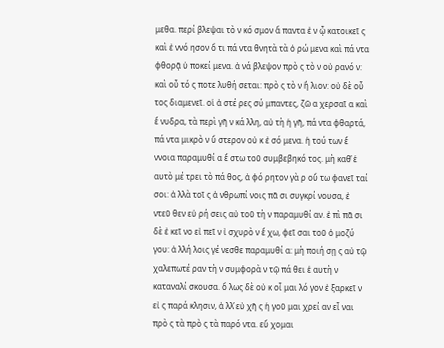μεθα. περί βλεψαι τὸ ν κό σμον ἅ παντα ἐ ν ᾧ κατοικεῖ ς καὶ ἐ ννό ησον ὅ τι πά ντα θνητὰ τὰ ὁ ρώ μενα καὶ πά ντα φθορᾷ ὑ ποκεί μενα. ἀ νά βλεψον πρὸ ς τὸ ν οὐ ρανό ν: καὶ οὗ τό ς ποτε λυθή σεται: πρὸ ς τὸ ν ἥ λιον: οὐ δὲ οὗ τος διαμενεῖ. οἱ ἀ στέ ρες σύ μπαντες, ζῶ α χερσαῖ α καὶ ἔ νυδρα, τὰ περὶ γῆ ν κά λλη, αὐ τὴ ἡ γῆ, πά ντα φθαρτά, πά ντα μικρὸ ν ὕ στερον οὐ κ ἐ σό μενα. ἡ τού των ἔ ννοια παραμυθί α ἔ στω τοῦ συμβεβηκό τος. μὴ καθ̓ ἑ αυτὸ μέ τρει τὸ πά θος, ἀ φό ρητον γὰ ρ οὕ τω φανεῖ ταί σοι: ἀ λλὰ τοῖ ς ἀ νθρωπί νοις πᾶ σι συγκρί νουσα, ἐ ντεῦ θεν εὑ ρή σεις αὐ τοῦ τὴ ν παραμυθί αν. ἐ πὶ πᾶ σι δὲ ἐ κεῖ νο εἰ πεῖ ν ἰ σχυρὸ ν ἔ χω, φεῖ σαι τοῦ ὁ μοζύ γου: ἀ λλή λοις γέ νεσθε παραμυθί α: μὴ ποιή σῃ ς αὐ τῷ χαλεπωτέ ραν τὴ ν συμφορὰ ν τῷ πά θει ἑ αυτὴ ν καταναλί σκουσα. ὅ λως δὲ οὐ κ οἶ μαι λό γον ἐ ξαρκεῖ ν εἰ ς παρά κλησιν, ἀ λλ̓ εὐ χῆ ς ἡ γοῦ μαι χρεί αν εἶ ναι πρὸ ς τὰ πρὸ ς τὰ παρό ντα. εὔ χομαι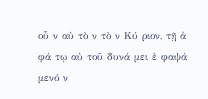οὖ ν αὐ τὸ ν τὸ ν Κύ ριον, τῇ ἀ φά τῳ αὐ τοῦ δυνά μει ἐ φαψά μενό ν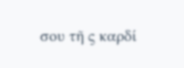σου τῆ ς καρδί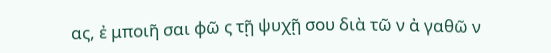ας, ἐ μποιῆ σαι φῶ ς τῇ ψυχῇ σου διὰ τῶ ν ἀ γαθῶ ν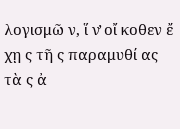λογισμῶ ν, ἵ ν̓ οἴ κοθεν ἔ χῃ ς τῆ ς παραμυθί ας τὰ ς ἀ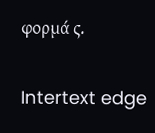φορμά ς.

Intertext edge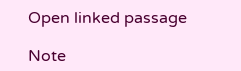Open linked passage

Note